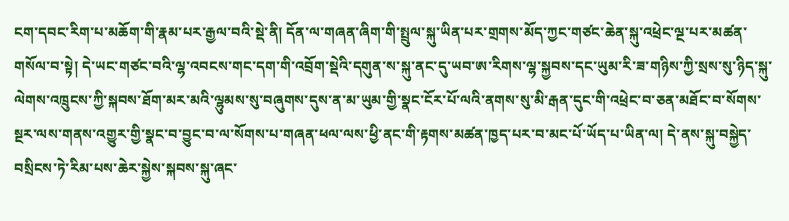ངག་དབང་རིག་པ་མཆོག་གི་རྣམ་པར་རྒྱལ་བའི་སྡེ་ནི། དོན་ལ་གཞན་ཞིག་གི་སྤྲུལ་སྐུ་ཡིན་པར་གྲགས་མོད་ཀྱང་གཙང་ཆེན་སྐུ་འཕྲེང་ལྔ་པར་མཚན་གསོལ་བ་སྟེ། དེ་ཡང་གཙང་བའི་ལྷ་འབངས་གང་དག་གི་འབྲོག་སྡེའི་དགུན་ས་སྐུ་ནང་དུ་ཡབ་ཨ་རིགས་ལྷ་སྐྱབས་དང་ཡུམ་རི་ཟ་གཉིས་ཀྱི་སྲས་སུ་ཉིད་སྐུ་ལེགས་འཁྲུངས་ཀྱི་སྐབས་ཐོག་མར་མའི་ལྷུམས་སུ་བཞུགས་དུས་ན་མ་ཡུམ་གྱི་སྣང་ངོར་པོ་ལའི་ནགས་སུ་མི་རྒན་དུང་གི་འཕྲེང་བ་ཅན་མཐོང་བ་སོགས་སྔར་ལས་གནས་འགྱུར་གྱི་སྣང་བ་བྱུང་བ་ལ་སོགས་པ་གཞན་ཕལ་ལས་ཕྱི་ནང་གི་རྟགས་མཚན་ཁྱད་པར་བ་མང་པོ་ཡོད་པ་ཡིན་ལ། དེ་ནས་སྐུ་བསྐྱེད་བསྲིངས་ཏེ་རིམ་པས་ཆེར་སྐྱེས་སྐབས་སྐུ་ཞང་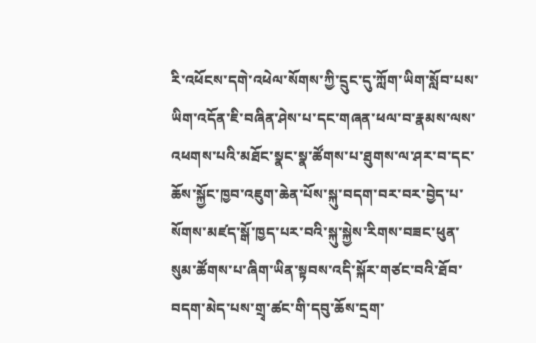རི་འཕོངས་དགེ་འཕེལ་སོགས་ཀྱི་དྲུང་དུ་ཀློག་ཡིག་སློབ་པས་ཡིག་འདོན་ཇི་བཞིན་ཤེས་པ་དང་གཞན་ཕལ་བ་རྣམས་ལས་འཕགས་པའི་མཐོང་སྣང་སྣ་ཚོགས་པ་ཐུགས་ལ་ཤར་བ་དང་ཆོས་སྐྱོང་ཁྱབ་འཇུག་ཆེན་པོས་སྐུ་བདག་བར་བར་བྱེད་པ་སོགས་མཛད་སྒོ་ཁྱད་པར་བའི་སྐུ་སྐྱེས་རིགས་བཟང་ཕུན་སུམ་ཚོགས་པ་ཞིག་ཡིན་སྟབས་འདི་སྐོར་གཙང་བའི་ཐོབ་བདག་མེད་པས་གྲྭ་ཚང་གི་དབུ་ཆོས་དྲག་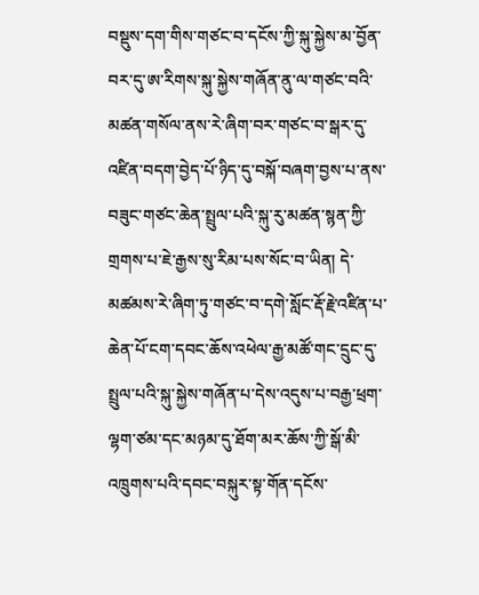བསྡུས་དག་གིས་གཙང་བ་དངོས་ཀྱི་སྐུ་སྐྱེས་མ་བྱོན་བར་དུ་ཨ་རིགས་སྐུ་སྐྱེས་གཞོན་ནུ་ལ་གཙང་བའི་མཚན་གསོལ་ནས་རེ་ཞིག་བར་གཙང་བ་སྒར་དུ་འཛིན་བདག་བྱེད་པོ་ཉིད་དུ་བསྐོ་བཞག་བྱས་པ་ནས་བཟུང་གཙང་ཆེན་སྤྲུལ་པའི་སྐུ་རུ་མཚན་སྙན་ཀྱི་གྲགས་པ་ཇེ་རྒྱས་སུ་རིམ་པས་སོང་བ་ཡིན། དེ་མཚམས་རེ་ཞིག་ཏུ་གཙང་བ་དགེ་སློང་རྡོ་རྗེ་འཛིན་པ་ཆེན་པོ་ངག་དབང་ཆོས་འཕེལ་རྒྱ་མཚོ་གང་དྲུང་དུ་སྤྲུལ་པའི་སྐུ་སྐྱེས་གཞོན་པ་དེས་འདུས་པ་བརྒྱ་ཕྲག་ལྷག་ཙམ་དང་མཉམ་དུ་ཐོག་མར་ཆོས་ཀྱི་སྒོ་མི་འཁྲུགས་པའི་དབང་བསྐུར་སྟ་གོན་དངོས་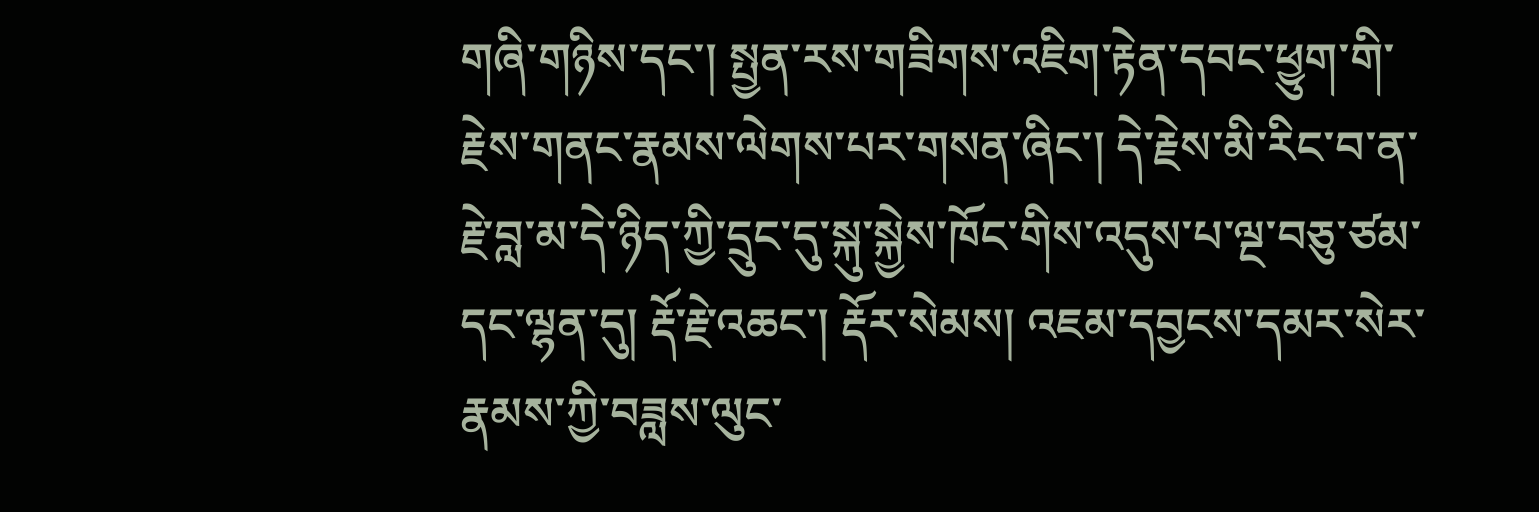གཞི་གཉིས་དང་། སྤྱན་རས་གཟིགས་འཇིག་རྟེན་དབང་ཕྱུག་གི་རྗེས་གནང་རྣམས་ལེགས་པར་གསན་ཞིང་། དེ་རྗེས་མི་རིང་བ་ན་རྗེ་བླ་མ་དེ་ཉིད་ཀྱི་དྲུང་དུ་སྐུ་སྐྱེས་ཁོང་གིས་འདུས་པ་ལྔ་བཅུ་ཙམ་དང་ལྷན་དུ། རྡོ་རྗེ་འཆང་། རྡོར་སེམས། འཇམ་དབྱངས་དམར་སེར་རྣམས་ཀྱི་བཟླས་ལུང་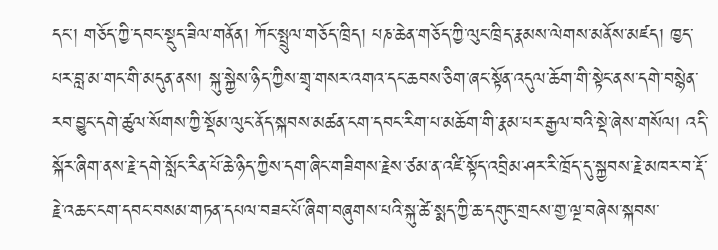དང་། གཅོད་ཀྱི་དབང་སྡུད་ཟིལ་གནོན། ཀོང་སྤྲུལ་གཅོད་ཁྲིད། པཎ་ཆེན་གཅོད་ཀྱི་ལུང་ཁྲིད་རྣམས་ལེགས་མནོས་མཛད། ཁྱད་པར་བླ་མ་གང་གི་མདུན་ནས། སྐུ་སྐྱེས་ཉིད་ཀྱིས་གྲྭ་གསར་འགའ་དང་ཆབས་ཅིག་ཞང་སྟོན་འདུལ་ཆོག་གི་སྟེང་ནས་དགེ་བསྙེན་རབ་བྱུང་དགེ་ཚུལ་སོགས་ཀྱི་སྡོམ་ལུང་ནོད་སྐབས་མཚན་ངག་དབང་རིག་པ་མཆོག་གི་རྣམ་པར་རྒྱལ་བའི་སྡེ་ཞེས་གསོལ། འདི་སྐོར་ཞིག་ནས་རྗེ་དགེ་སློང་རིན་པོ་ཆེ་ཉིད་ཀྱིས་དག་ཞིང་གཟིགས་རྗེས་ཙམ་ན་འཛི་སྟོད་འབྲིམ་ཤར་རི་ཁྲོད་དུ་སྐྱབས་རྗེ་མཁར་བ་རྡོ་རྗེ་འཆང་ངག་དབང་བསམ་གཏན་དཔལ་བཟང་པོ་ཞིག་བཞུགས་པའི་སྐུ་ཚེ་སྨད་ཀྱི་ཆ་དགུང་གྲངས་གྱ་ལྔ་བཞེས་སྐབས་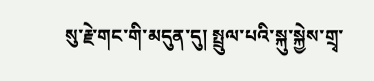སུ་རྗེ་གང་གི་མདུན་དུ། སྤྲུལ་པའི་སྐུ་སྐྱེས་གྲྭ་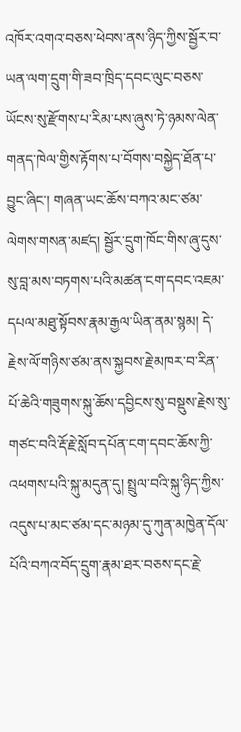འཁོར་འགའ་བཅས་ཕེབས་ནས་ཉིད་ཀྱིས་སྦྱོར་བ་ཡན་ལག་དྲུག་གི་ཟབ་ཁྲིད་དབང་ལུང་བཅས་ཡོངས་སུ་རྫོགས་པ་རིམ་པས་ཞུས་ཏེ་ཉམས་ལེན་གནད་ཁེལ་གྱིས་རྟོགས་པ་བོགས་བསྐྱེད་ཐོན་པ་བྱུང་ཞིང་། གཞན་ཡང་ཆོས་བཀའ་མང་ཙམ་ལེགས་གསན་མཛད། སྦྱོར་དྲུག་ཁོང་གིས་ཞུ་དུས་སུ་བླ་མས་བཏགས་པའི་མཚན་ངག་དབང་འཇམ་དཔལ་མཐུ་སྟོབས་རྣམ་རྒྱལ་ཡིན་ནམ་སྙམ། དེ་རྗེས་ལོ་གཉིས་ཙམ་ནས་སྐྱབས་རྗེ་མཁར་བ་རིན་པོ་ཆེའི་གཟུགས་སྐུ་ཆོས་དབྱིངས་སུ་བསྡུས་རྗེས་སུ་གཙང་བའི་རྡོ་རྗེ་སློབ་དཔོན་ངག་དབང་ཆོས་ཀྱི་འཕགས་པའི་སྐུ་མདུན་དུ། སྤྲུལ་བའི་སྐུ་ཉིད་ཀྱིས་འདུས་པ་མང་ཙམ་དང་མཉམ་དུ་ཀུན་མཁྱེན་དོལ་པོའི་བཀའ་བོད་དྲུག་རྣམ་ཐར་བཅས་དང་རྗེ་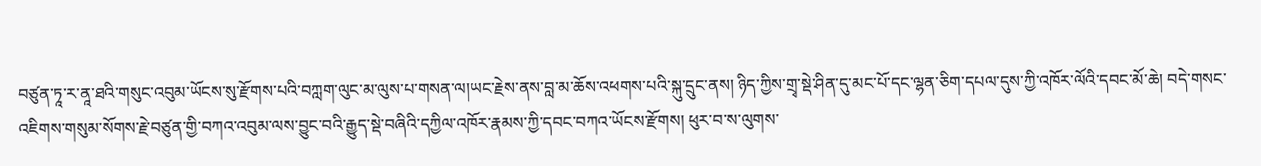བཙུན་ཏཱ་ར་ནཱ་ཐའི་གསུང་འབུམ་ཡོངས་སུ་རྫོགས་པའི་བཀླག་ལུང་མ་ལུས་པ་གསན་ལ།ཡང་རྗེས་ནས་བླ་མ་ཆོས་འཕགས་པའི་སྐུ་དྲུང་ནས། ཉིད་ཀྱིས་གྲྭ་སྡེ་ཤིན་དུ་མང་པོ་དང་ལྷན་ཅིག་དཔལ་དུས་ཀྱི་འཁོར་ལོའི་དབང་མོ་ཆེ། བདེ་གསང་འཇིགས་གསུམ་སོགས་རྗེ་བཙུན་གྱི་བཀའ་འབུམ་ལས་བྱུང་བའི་རྒྱུད་སྡེ་བཞིའི་དཀྱིལ་འཁོར་རྣམས་ཀྱི་དབང་བཀའ་ཡོངས་རྫོགས། ཕུར་བ་ས་ལུགས་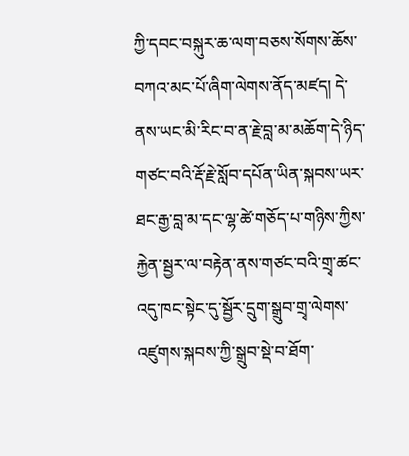ཀྱི་དབང་བསྐུར་ཆ་ལག་བཅས་སོགས་ཆོས་བཀའ་མང་པོ་ཞིག་ལེགས་ནོད་མཛད། དེ་ནས་ཡང་མི་རིང་བ་ན་རྗེ་བླ་མ་མཆོག་དེ་ཉིད་གཙང་བའི་རྡོ་རྗེ་སློབ་དཔོན་ཡིན་སྐབས་ཡར་ཐང་རྒྱ་བླ་མ་དང་ལྷ་ཚེ་གཅོད་པ་གཉིས་ཀྱིས་རྐྱེན་སྦྱར་ལ་བརྟེན་ནས་གཙང་བའི་གྲྭ་ཚང་འདུ་ཁང་སྟེང་དུ་སྦྱོར་དྲུག་སྒྲུབ་གྲྭ་ལེགས་འཛུགས་སྐབས་ཀྱི་སྒྲུབ་སྡེ་བ་ཐོག་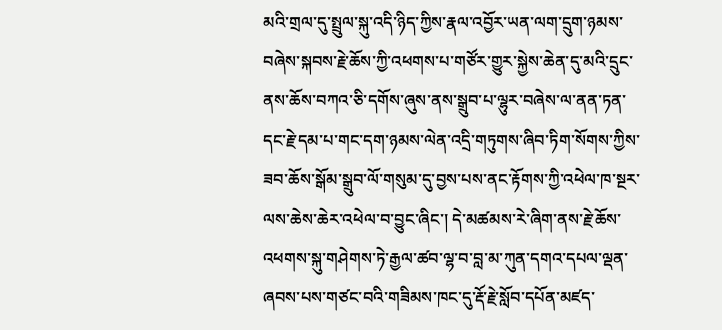མའི་གྲལ་དུ་སྤྲུལ་སྐུ་འདི་ཉིད་ཀྱིས་རྣལ་འབྱོར་ཡན་ལག་དྲུག་ཉམས་བཞེས་སྐབས་རྗེ་ཆོས་ཀྱི་འཕགས་པ་གཙོར་གྱུར་སྐྱེས་ཆེན་དུ་མའི་དྲུང་ནས་ཆོས་བཀའ་ཅི་དགོས་ཞུས་ནས་སྒྲུབ་པ་ལྷུར་བཞེས་ལ་ནན་ཏན་དང་རྗེ་དམ་པ་གང་དག་ཉམས་ལེན་འདྲི་གཏུགས་ཞིབ་ཏིག་སོགས་ཀྱིས་ཟབ་ཆོས་སྒོམ་སྒྲུབ་ལོ་གསུམ་དུ་བྱས་པས་ནང་རྟོགས་ཀྱི་འཕེལ་ཁ་སྔར་ལས་ཆེས་ཆེར་འཕེལ་བ་བྱུང་ཞིང་། དེ་མཚམས་རེ་ཞིག་ནས་རྗེ་ཆོས་འཕགས་སྐུ་གཤེགས་ཏེ་རྒྱལ་ཚབ་ལྷ་བ་བླ་མ་ཀུན་དགའ་དཔལ་ལྡན་ཞབས་པས་གཙང་བའི་གཟིམས་ཁང་དུ་རྡོ་རྗེ་སློབ་དཔོན་མཛད་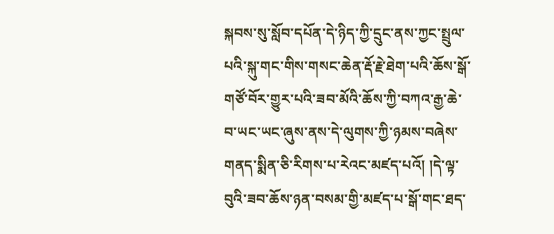སྐབས་སུ་སློབ་དཔོན་དེ་ཉིད་ཀྱི་དྲུང་ནས་ཀྱང་སྤྲུལ་པའི་སྐུ་གང་གིས་གསང་ཆེན་རྡོ་རྗེ་ཐེག་པའི་ཆོས་སྒོ་གཙོ་བོར་གྱུར་པའི་ཟབ་མོའི་ཆོས་ཀྱི་བཀའ་རྒྱ་ཆེ་བ་ཡང་ཡང་ཞུས་ནས་དེ་ལུགས་ཀྱི་ཉམས་བཞེས་གནད་སྨིན་ཅི་རིགས་པ་རེའང་མཛད་པའོ། །དེ་ལྟ་བུའི་ཟབ་ཆོས་ཉན་བསམ་གྱི་མཛད་པ་སྒོ་གང་ཐད་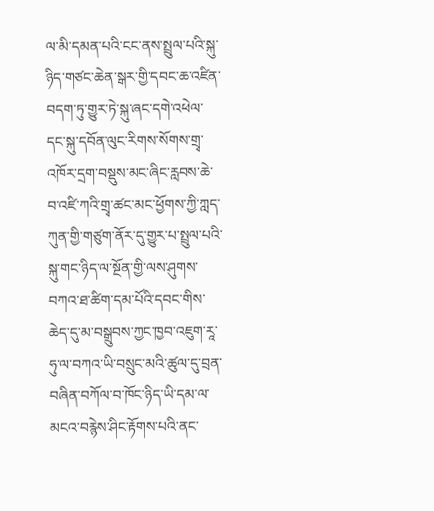ལ་མི་དམན་པའི་ངང་ནས་སྤྲུལ་པའི་སྐུ་ཉིད་གཙང་ཆེན་སྒར་གྱི་དབང་ཆ་འཛིན་བདག་ཏུ་གྱུར་ཏེ་སྐུ་ཞང་དགེ་འཕེལ་དང་སྐུ་དབོན་ལུང་རིགས་སོགས་གྲྭ་འཁོར་དྲག་བསྡུས་མང་ཞིང་རླབས་ཆེ་བ་འཛི་ཀའི་གྲྭ་ཚང་མང་ཕྱོགས་ཀྱི་ཀླད་ཀུན་གྱི་གཙུག་ནོར་དུ་གྱུར་པ་སྤྲུལ་པའི་སྐུ་གང་ཉིད་ལ་སྔོན་གྱི་ལས་ཤུགས་བཀའ་ཐ་ཚིག་དམ་པོའི་དབང་གིས་ཆེད་དུ་མ་བསྒྲུབས་ཀྱང་ཁྱབ་འཇུག་རཱ་ཧུ་ལ་བཀའ་ཡི་བསྲུང་མའི་ཚུལ་དུ་བྲན་བཞིན་བཀོལ་བ་ཁོང་ཉིད་ཡི་དམ་ལ་མངའ་བརྙེས་ཤིང་རྟོགས་པའི་ནང་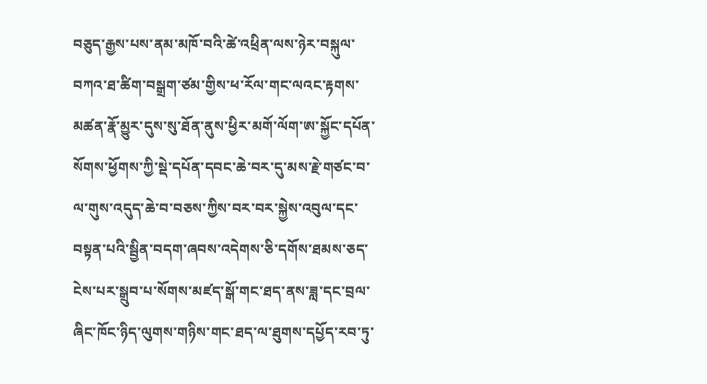བཅུད་རྒྱས་པས་ནམ་མཁོ་བའི་ཚེ་འཕྲིན་ལས་ཉེར་བསྐུལ་བཀའ་ཐ་ཚིག་བསྒྲག་ཙམ་གྱིས་ཕ་རོལ་གང་ལའང་རྟགས་མཚན་རྣོ་མྱུར་དུས་སུ་ཐོན་ནུས་ཕྱིར་མགོ་ལོག་ཨ་སྐྱོང་དཔོན་སོགས་ཕྱོགས་ཀྱི་སྡེ་དཔོན་དབང་ཆེ་བར་དུ་མས་རྗེ་གཙང་བ་ལ་གུས་འདུད་ཆེ་བ་བཅས་ཀྱིས་བར་བར་སྐྱེས་འབུལ་དང་བསྟན་པའི་སྦྱིན་བདག་ཞབས་འདེགས་ཅི་དགོས་ཐམས་ཅད་ངེས་པར་སྒྲུབ་པ་སོགས་མཛད་སྒོ་གང་ཐད་ནས་ཟླ་དང་བྲལ་ཞིང་ཁོང་ཉིད་ལུགས་གཉིས་གང་ཐད་ལ་ཐུགས་དཔྱོད་རབ་ཏུ་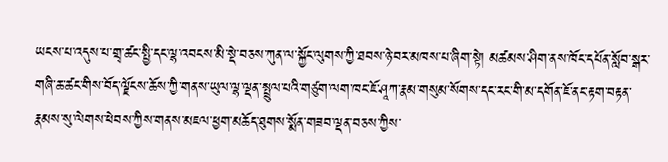ཡངས་པ་འདུས་པ་གྲྭ་ཚང་སྤྱི་དང་ལྷ་འབངས་མི་སྡེ་བཅས་ཀུན་ལ་སྐྱོང་ལུགས་ཀྱི་ཐབས་ཉེ་བར་མཁས་པ་ཞིག་སྟེ། མཚམས་ཤིག་ནས་ཁོང་དཔོན་སློབ་སྒར་གཞི་ཆ་ཚང་གིས་བོད་ལྗོངས་ཆོས་ཀྱི་གནས་ཡུལ་ལྷ་ལྡན་སྤྲུལ་པའི་གཙུག་ལག་ཁང་ཇོ་ཤཱཀ་རྣམ་གསུམ་སོགས་དང་རང་གི་མ་དགོན་ཇོ་ནང་རྟག་བརྟན་རྣམས་སུ་ལེགས་ཕེབས་ཀྱིས་གནས་མཇལ་ཕྱག་མཆོད་ཐུགས་སྨོན་གཟབ་ལྡན་བཅས་ཀྱིས་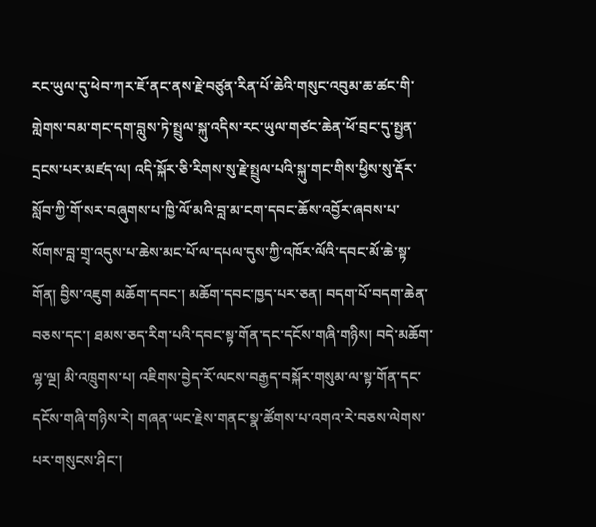རང་ཡུལ་དུ་ཕེབ་ཀར་ཇོ་ནང་ནས་རྗེ་བཙུན་རིན་པོ་ཆེའི་གསུང་འབུམ་ཆ་ཚང་གི་གླེགས་བམ་གང་དག་བླུས་ཏེ་སྤྲུལ་སྐུ་འདིས་རང་ཡུལ་གཙང་ཆེན་ཕོ་བྲང་དུ་སྤྱན་དྲངས་པར་མཛད་ལ། འདི་སྐོར་ཅི་རིགས་སུ་རྗེ་སྤྲུལ་པའི་སྐུ་གང་གིས་ཕྱིས་སུ་རྡོར་སློབ་ཀྱི་གོ་སར་བཞུགས་པ་ཁྱི་ལོ་མའི་བླ་མ་ངག་དབང་ཆོས་འབྱོར་ཞབས་པ་སོགས་བླ་གྲྭ་འདུས་པ་ཆེས་མང་པོ་ལ་དཔལ་དུས་ཀྱི་འཁོར་ལོའི་དབང་མོ་ཆེ་སྟ་གོན། བྱིས་འཇུག མཆོག་དབང་། མཆོག་དབང་ཁྱད་པར་ཅན། བདག་པོ་བདག་ཆེན་བཅས་དང་། ཐམས་ཅད་རིག་པའི་དབང་སྟ་གོན་དང་དངོས་གཞི་གཉིས། བདེ་མཆོག་ལྷ་ལྔ། མི་འཁྲུགས་པ། འཇིགས་བྱེད་རོ་ལངས་བརྒྱད་བསྐོར་གསུམ་ལ་སྟ་གོན་དང་དངོས་གཞི་གཉིས་རེ། གཞན་ཡང་རྗེས་གནང་སྣ་ཚོགས་པ་འགའ་རེ་བཅས་ལེགས་པར་གསུངས་ཤིང་།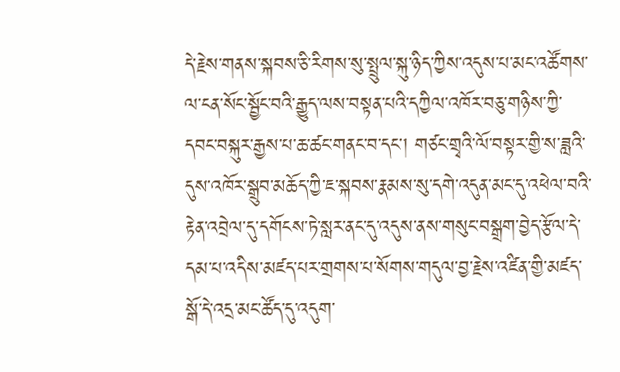དེ་རྗེས་གནས་སྐབས་ཅི་རིགས་སུ་སྤྲུལ་སྐུ་ཉིད་ཀྱིས་འདུས་པ་མང་འཚོགས་ལ་ངན་སོང་སྦྱོང་བའི་རྒྱུད་ལས་བསྟན་པའི་དཀྱིལ་འཁོར་བཅུ་གཉིས་ཀྱི་དབང་བསྐུར་རྒྱས་པ་ཆ་ཚང་གནང་བ་དང་། གཙང་གྲྭའི་ལོ་བསྟར་གྱི་ས་ཟླའི་དུས་འཁོར་སྒྲུབ་མཆོད་ཀྱི་ཇ་སྐབས་རྣམས་སུ་དགེ་འདུན་མང་དུ་འཕེལ་བའི་རྟེན་འབྲེལ་དུ་དགོངས་ཏེ་སླར་ནང་དུ་འདུས་ནས་གསུང་བསྒྲག་བྱེད་རྩོལ་དེ་དམ་པ་འདིས་མཛད་པར་གྲགས་པ་སོགས་གདུལ་བྱ་རྗེས་འཛིན་གྱི་མཛད་སྒོ་དེ་འདྲ་མང་ཚོད་དུ་འདུག་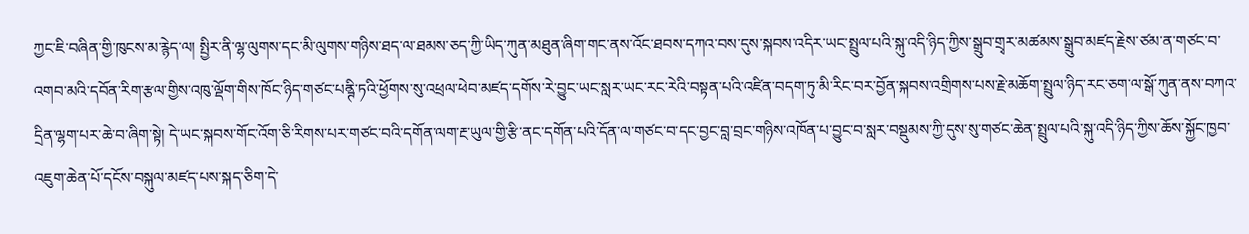ཀྱང་ཇི་བཞིན་གྱི་ཁུངས་མ་རྙེད་ལ། སྤྱིར་ནི་ལྷ་ལུགས་དང་མི་ལུགས་གཉིས་ཐད་ལ་ཐམས་ཅད་ཀྱི་ཡིད་ཀུན་མཐུན་ཞིག་གང་ནས་འོང་ཐབས་དཀའ་བས་དུས་སྐབས་འདིར་ཡང་སྤྲུལ་པའི་སྐུ་འདི་ཉིད་ཀྱིས་སྒྲུབ་གྲྭར་མཚམས་སྒྲུབ་མཛད་རྗེས་ཙམ་ན་གཙང་བ་འགབ་མའི་དབོན་རིག་རྩལ་གྱིས་འཁུ་ལྡོག་གིས་ཁོང་ཉིད་གཙང་པནྚི་ཏའི་ཕྱོགས་སུ་འཕྲལ་ཕེབ་མཛད་དགོས་རེ་བྱུང་ཡང་སླར་ཡང་རང་རེའི་བསྟན་པའི་འཛིན་བདག་ཏུ་མི་རིང་བར་བྱོན་སྐབས་འགྲིགས་པས་རྗེ་མཆོག་སྤྲུལ་ཉིད་རང་ཅག་ལ་སྒོ་ཀུན་ནས་བཀའ་དྲིན་ལྷག་པར་ཆེ་བ་ཞིག་སྟེ། དེ་ཡང་སྐབས་གོང་འོག་ཅི་རིགས་པར་གཙང་བའི་དགོན་ལག་རྔ་ཡུལ་གྱི་རྩི་ནང་དགོན་པའི་དོན་ལ་གཙང་བ་དང་བྱང་བླ་བྲང་གཉིས་འཁོན་པ་བྱུང་བ་སླར་བསྡུམས་ཀྱི་དུས་སུ་གཙང་ཆེན་སྤྲུལ་པའི་སྐུ་འདི་ཉིད་ཀྱིས་ཆོས་སྐྱོང་ཁྱབ་འཇུག་ཆེན་པོ་དངོས་བསྐུལ་མཛད་པས་སྐད་ཅིག་དེ་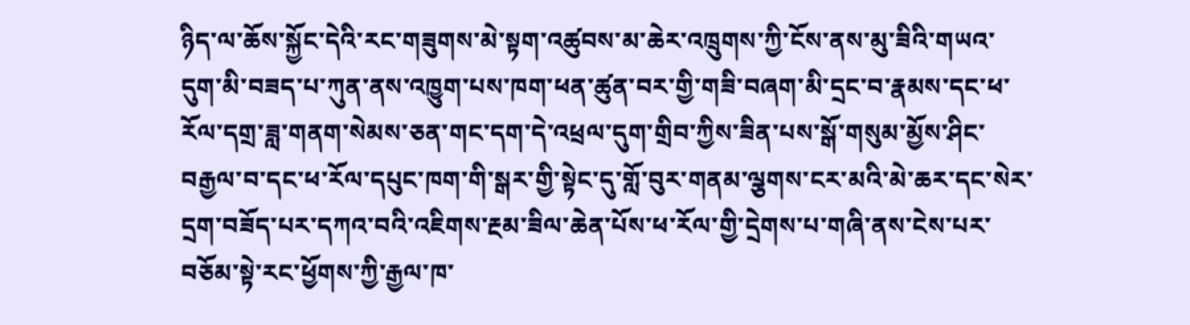ཉིད་ལ་ཆོས་སྐྱོང་དེའི་རང་གཟུགས་མེ་སྟག་འཚུབས་མ་ཆེར་འཁྲུགས་ཀྱི་ངོས་ནས་མུ་ཟིའི་གཡའ་དུག་མི་བཟད་པ་ཀུན་ནས་འཁྱུག་པས་ཁག་ཕན་ཚུན་བར་གྱི་གཟི་བཞག་མི་དྲང་བ་རྣམས་དང་ཕ་རོལ་དགྲ་ཟླ་གནག་སེམས་ཅན་གང་དག་དེ་འཕྲལ་དུག་གྲིབ་ཀྱིས་ཟིན་པས་སྒོ་གསུམ་མྱོས་ཤིང་བརྒྱལ་བ་དང་ཕ་རོལ་དཔུང་ཁག་གི་སྒར་གྱི་སྟེང་དུ་གློ་བུར་གནམ་ལྕགས་ངར་མའི་མེ་ཆར་དང་སེར་དྲག་བཟོད་པར་དཀའ་བའི་འཇིགས་རྔམ་ཟིལ་ཆེན་པོས་ཕ་རོལ་གྱི་དྲེགས་པ་གཞི་ནས་ངེས་པར་བཅོམ་སྟེ་རང་ཕྱོགས་ཀྱི་རྒྱལ་ཁ་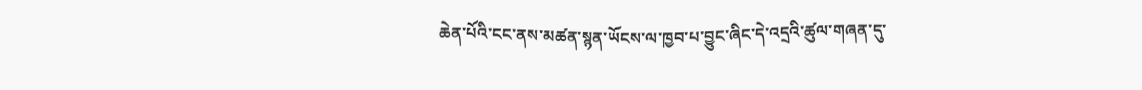ཆེན་པོའི་ངང་ནས་མཚན་སྙན་ཡོངས་ལ་ཁྱབ་པ་བྱུང་ཞིང་དེ་འདྲའི་ཚུལ་གཞན་དུ་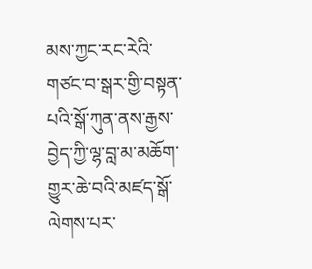མས་ཀྱང་རང་རེའི་གཙང་བ་སྒར་གྱི་བསྟན་པའི་སྒོ་ཀུན་ནས་རྒྱས་བྱེད་ཀྱི་ལྷ་བླ་མ་མཆོག་གྱུར་ཆེ་བའི་མཛད་སྒོ་ལེགས་པར་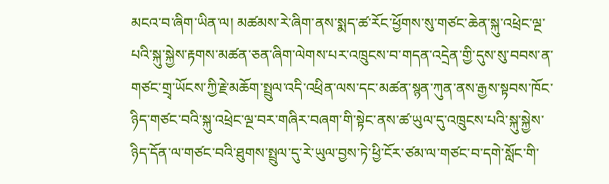མངའ་བ་ཞིག་ཡིན་ལ། མཚམས་རེ་ཞིག་ནས་སྨད་ཚ་རོང་ཕྱོགས་སུ་གཙང་ཆེན་སྐུ་འཕྲེང་ལྔ་པའི་སྐུ་སྐྱེས་རྟགས་མཚན་ཅན་ཞིག་ལེགས་པར་འཁྲུངས་བ་གདན་འདྲེན་གྱི་དུས་སུ་བབས་ན་གཙང་གྲྭ་ཡོངས་ཀྱི་རྗེ་མཆོག་སྤྲུལ་འདི་འཕྲིན་ལས་དང་མཚན་སྙན་ཀུན་ནས་རྒྱས་སྟབས་ཁོང་ཉིད་གཙང་བའི་སྐུ་འཕྲེང་ལྔ་བར་གཞིར་བཞག་གི་སྟེང་ནས་ཚ་ཡུལ་དུ་འཁྲུངས་པའི་སྐུ་སྐྱེས་ཉིད་དོན་ལ་གཙང་བའི་ཐུགས་སྤྲུལ་དུ་རེ་ཡུལ་བྱས་ཏེ་ཕྱི་ངོར་ཙམ་ལ་གཙང་བ་དགེ་སློང་གི་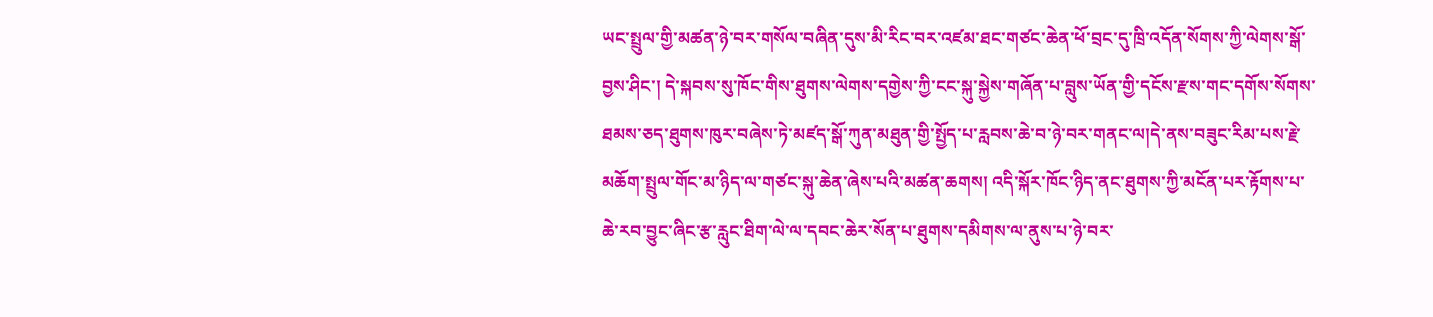ཡང་སྤྲུལ་གྱི་མཚན་ཉེ་བར་གསོལ་བཞིན་དུས་མི་རིང་བར་འཛམ་ཐང་གཙང་ཆེན་ཕོ་བྲང་དུ་ཁྲི་འདོན་སོགས་ཀྱི་ལེགས་སྒོ་བྱས་ཤིང་། དེ་སྐབས་སུ་ཁོང་གིས་ཐུགས་ལེགས་དགྱེས་ཀྱི་ངང་སྐུ་སྐྱེས་གཞོན་པ་བླུས་ཡོན་གྱི་དངོས་རྫས་གང་དགོས་སོགས་ཐམས་ཅད་ཐུགས་ཁུར་བཞེས་ཏེ་མཛད་སྒོ་ཀུན་མཐུན་གྱི་སྤྱོད་པ་རླབས་ཆེ་བ་ཉེ་བར་གནང་ལ།དེ་ནས་བཟུང་རིམ་པས་རྗེ་མཆོག་སྤྲུལ་གོང་མ་ཉིད་ལ་གཙང་སྐུ་ཆེན་ཞེས་པའི་མཚན་ཆགས། འདི་སྐོར་ཁོང་ཉིད་ནང་ཐུགས་ཀྱི་མངོན་པར་རྟོགས་པ་ཆེ་རབ་བྱུང་ཞིང་རྩ་རླུང་ཐིག་ལེ་ལ་དབང་ཆེར་སོན་པ་ཐུགས་དམིགས་ལ་ནུས་པ་ཉེ་བར་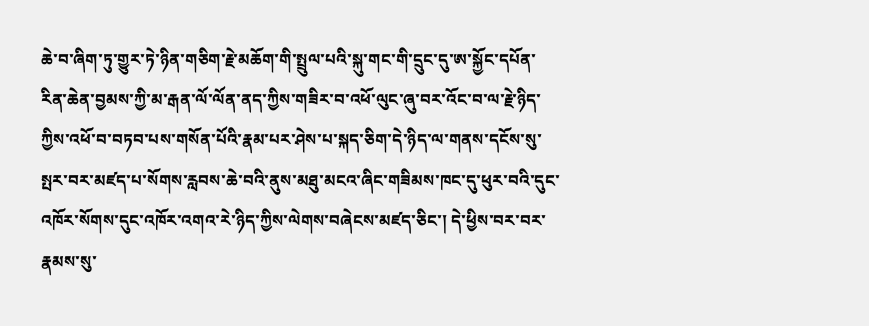ཆེ་བ་ཞིག་ཏུ་གྱུར་ཏེ་ཉིན་གཅིག་རྗེ་མཆོག་གི་སྤྲུལ་པའི་སྐུ་གང་གི་དྲུང་དུ་ཨ་སྐྱོང་དཔོན་རིན་ཆེན་བྱམས་ཀྱི་མ་རྒན་ལོ་ལོན་ནད་ཀྱིས་གཟིར་བ་འཕོ་ལུང་ཞུ་བར་འོང་བ་ལ་རྗེ་ཉིད་ཀྱིས་འཕོ་བ་བཏབ་པས་གསོན་པོའི་རྣམ་པར་ཤེས་པ་སྐད་ཅིག་དེ་ཉིད་ལ་གནས་དངོས་སུ་སྤར་བར་མཛད་པ་སོགས་རླབས་ཆེ་བའི་ནུས་མཐུ་མངའ་ཞིང་གཟིམས་ཁང་དུ་ཕུར་བའི་དུང་འཁོར་སོགས་དུང་འཁོར་འགའ་རེ་ཉིད་ཀྱིས་ལེགས་བཞེངས་མཛད་ཅིང་། དེ་ཕྱིས་བར་བར་རྣམས་སུ་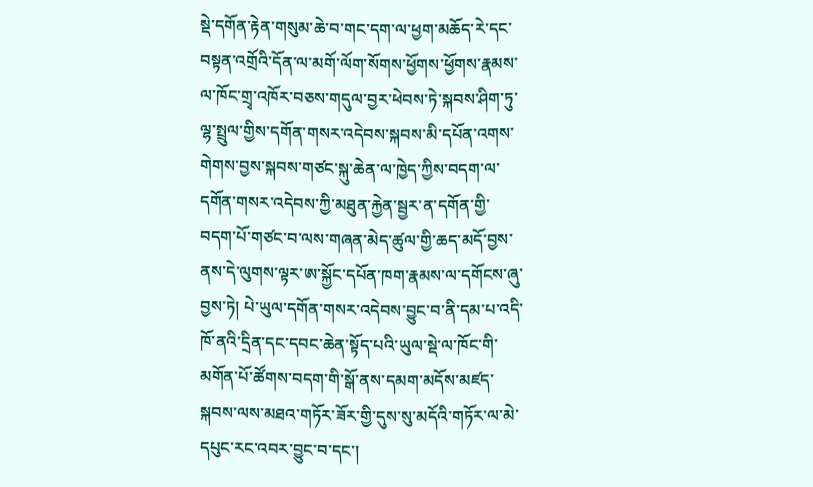སྡེ་དགོན་རྟེན་གསུམ་ཆེ་བ་གང་དག་ལ་ཕྱག་མཆོད་རེ་དང་བསྟན་འགྲོའི་དོན་ལ་མགོ་ལོག་སོགས་ཕྱོགས་ཕྱོགས་རྣམས་ལ་ཁོང་གྲྭ་འཁོར་བཅས་གདུལ་བྱར་ཕེབས་ཏེ་སྐབས་ཤིག་ཏུ་ལྷ་སྤྲུལ་གྱིས་དགོན་གསར་འདེབས་སྐབས་མི་དཔོན་འགས་གེགས་བྱས་སྐབས་གཙང་སྐུ་ཆེན་ལ་ཁྱེད་ཀྱིས་བདག་ལ་དགོན་གསར་འདེབས་ཀྱི་མཐུན་རྐྱེན་སྦྱར་ན་དགོན་གྱི་བདག་པོ་གཙང་བ་ལས་གཞན་མེད་ཚུལ་གྱི་ཆད་མདོ་བྱས་ནས་དེ་ལུགས་ལྟར་ཨ་སྐྱོང་དཔོན་ཁག་རྣམས་ལ་དགོངས་ཞུ་བྱས་ཏེ། པེ་ཡུལ་དགོན་གསར་འདེབས་བྱུང་བ་ནི་དམ་པ་འདི་ཁོ་ནའི་དྲིན་དང་དབང་ཆེན་སྟོད་པའི་ཡུལ་སྡེ་ལ་ཁོང་གི་མགོན་པོ་ཚོགས་བདག་གི་སྒོ་ནས་དམག་མདོས་མཛད་སྐབས་ལས་མཐའ་གཏོར་ཟོར་གྱི་དུས་སུ་མདོའི་གཏོར་ལ་མེ་དཔུང་རང་འབར་བྱུང་བ་དང་།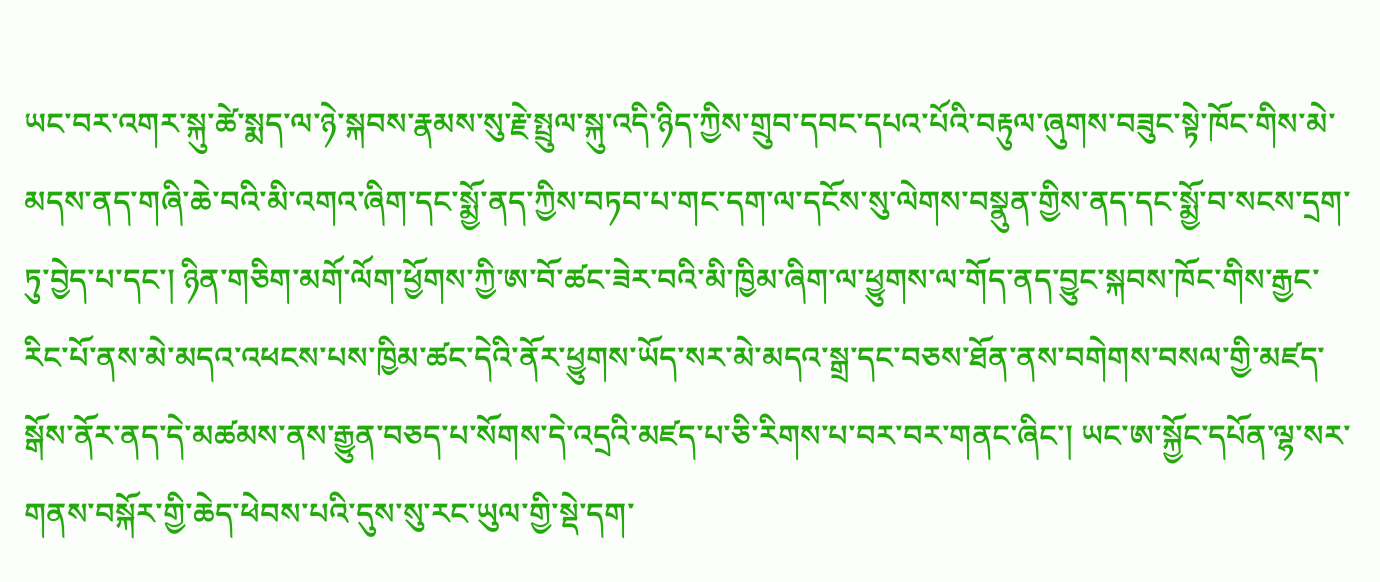ཡང་བར་འགར་སྐུ་ཚེ་སྨད་ལ་ཉེ་སྐབས་རྣམས་སུ་རྗེ་སྤྲུལ་སྐུ་འདི་ཉིད་ཀྱིས་གྲུབ་དབང་དཔའ་པོའི་བརྟུལ་ཞུགས་བཟུང་སྟེ་ཁོང་གིས་མེ་མདས་ནད་གཞི་ཆེ་བའི་མི་འགའ་ཞིག་དང་སྨྱོ་ནད་ཀྱིས་བཏབ་པ་གང་དག་ལ་དངོས་སུ་ལེགས་བསྣུན་གྱིས་ནད་དང་སྨྱོ་བ་སངས་དྲག་ཏུ་བྱེད་པ་དང་། ཉིན་གཅིག་མགོ་ལོག་ཕྱོགས་ཀྱི་ཨ་བོ་ཚང་ཟེར་བའི་མི་ཁྱིམ་ཞིག་ལ་ཕྱུགས་ལ་གོད་ནད་བྱུང་སྐབས་ཁོང་གིས་རྒྱང་རིང་པོ་ནས་མེ་མདའ་འཕངས་པས་ཁྱིམ་ཚང་དེའི་ནོར་ཕྱུགས་ཡོད་སར་མེ་མདའ་སྒྲ་དང་བཅས་ཐོན་ནས་བགེགས་བསལ་གྱི་མཛད་སྒོས་ནོར་ནད་དེ་མཚམས་ནས་རྒྱུན་བཅད་པ་སོགས་དེ་འདྲའི་མཛད་པ་ཅི་རིགས་པ་བར་བར་གནང་ཞིང་། ཡང་ཨ་སྐྱོང་དཔོན་ལྷ་སར་གནས་བསྐོར་གྱི་ཆེད་ཕེབས་པའི་དུས་སུ་རང་ཡུལ་གྱི་སྡེ་དག་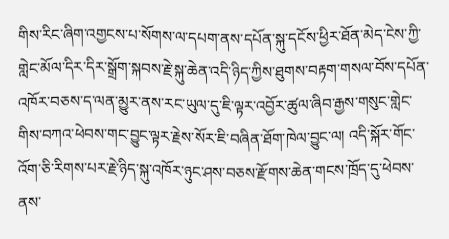གིས་རིང་ཞིག་འགྱངས་པ་སོགས་ལ་དཔག་ནས་དཔོན་སྐུ་དངོས་ཕྱིར་ཐོན་མེད་ངེས་ཀྱི་གླེང་མོལ་དིར་དིར་སྒྲོག་སྐབས་རྗེ་སྐུ་ཆེན་འདི་ཉིད་ཀྱིས་ཐུགས་བརྟག་གསལ་བོས་དཔོན་འཁོར་བཅས་ད་ལན་མྱུར་ནས་རང་ཡུལ་དུ་ཇི་ལྟར་འབྱོར་ཚུལ་ཞིབ་རྒྱས་གསུང་གླེང་གིས་བཀའ་ཕེབས་གང་བྱུང་ལྟར་རྗེས་སོར་ཇི་བཞིན་ཐོག་ཁེལ་བྱུང་ལ། འདི་སྐོར་གོང་འོག་ཅི་རིགས་པར་རྗེ་ཉིད་སྐུ་འཁོར་ཉུང་ཤས་བཅས་རྫོགས་ཆེན་གངས་ཁྲོད་དུ་ཕེབས་ནས་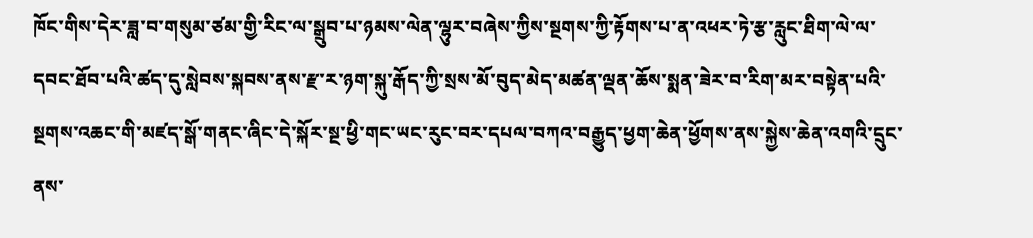ཁོང་གིས་དེར་ཟླ་བ་གསུམ་ཙམ་གྱི་རིང་ལ་སྒྲུབ་པ་ཉམས་ལེན་ལྷུར་བཞེས་ཀྱིས་སྔགས་ཀྱི་རྟོགས་པ་ན་འཕར་ཏེ་རྩ་རླུང་ཐིག་ལེ་ལ་དབང་ཐོབ་པའི་ཚད་དུ་སླེབས་སྐབས་ནས་རྫ་ར་ཉག་སྐུ་རྒོད་ཀྱི་སྲས་མོ་བུད་མེད་མཚན་ལྡན་ཆོས་སྨན་ཟེར་བ་རིག་མར་བསྟེན་པའི་སྔགས་འཆང་གི་མཛད་སྒོ་གནང་ཞིང་དེ་སྐོར་སྔ་ཕྱི་གང་ཡང་རུང་བར་དཔལ་བཀའ་བརྒྱུད་ཕྱག་ཆེན་ཕྱོགས་ནས་སྐྱེས་ཆེན་འགའི་དྲུང་ནས་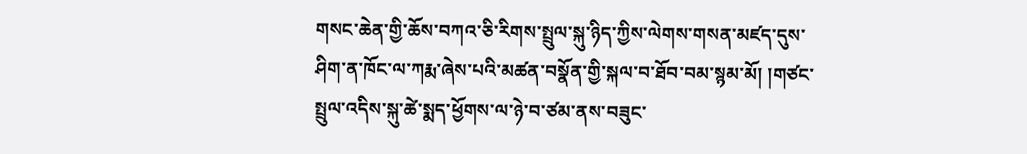གསང་ཆེན་གྱི་ཆོས་བཀའ་ཅི་རིགས་སྤྲུལ་སྐུ་ཉིད་ཀྱིས་ལེགས་གསན་མཛད་དུས་ཤིག་ན་ཁོང་ལ་ཀརྨ་ཞེས་པའི་མཚན་བསྣོན་གྱི་སྐལ་བ་ཐོབ་བམ་སྙམ་མོ། །གཙང་སྤྲུལ་འདིས་སྐུ་ཚེ་སྨད་ཕྱོགས་ལ་ཉེ་བ་ཙམ་ནས་བཟུང་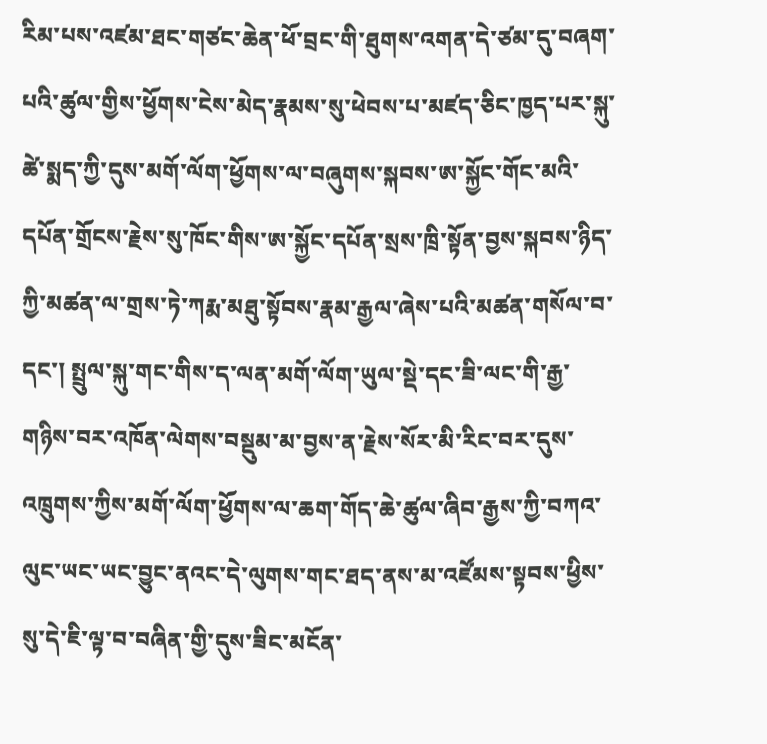རིམ་པས་འཛམ་ཐང་གཙང་ཆེན་ཕོ་བྲང་གི་ཐུགས་འགན་དེ་ཙམ་དུ་བཞག་པའི་ཚུལ་གྱིས་ཕྱོགས་ངེས་མེད་རྣམས་སུ་ཕེབས་པ་མཛད་ཅིང་ཁྱད་པར་སྐུ་ཚེ་སྨད་ཀྱི་དུས་མགོ་ལོག་ཕྱོགས་ལ་བཞུགས་སྐབས་ཨ་སྐྱོང་གོང་མའི་དཔོན་གྲོངས་རྗེས་སུ་ཁོང་གིས་ཨ་སྐྱོང་དཔོན་སྲས་ཁྲི་སྟོན་བྱས་སྐབས་ཉིད་ཀྱི་མཚན་ལ་གྲས་ཏེ་ཀརྨ་མཐུ་སྟོབས་རྣམ་རྒྱལ་ཞེས་པའི་མཚན་གསོལ་བ་དང་། སྤྲུལ་སྐུ་གང་གིས་ད་ལན་མགོ་ལོག་ཡུལ་སྡེ་དང་ཟི་ལང་གི་རྒྱ་གཉིས་བར་འཁོན་ལེགས་བསྡུམ་མ་བྱས་ན་རྗེས་སོར་མི་རིང་བར་དུས་འཁྲུགས་ཀྱིས་མགོ་ལོག་ཕྱོགས་ལ་ཆག་གོད་ཆེ་ཚུལ་ཞིབ་རྒྱས་ཀྱི་བཀའ་ལུང་ཡང་ཡང་བྱུང་ནའང་དེ་ལུགས་གང་ཐད་ནས་མ་འཛོམས་སྟབས་ཕྱིས་སུ་དེ་ཇི་ལྟ་བ་བཞིན་གྱི་དུས་ཟིང་མངོན་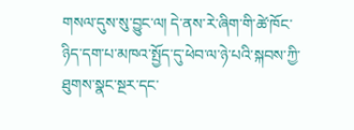གསལ་དུས་སུ་བྱུང་ལ། དེ་ནས་རེ་ཞིག་གི་ཚེ་ཁོང་ཉིད་དག་པ་མཁའ་སྤྱོད་དུ་ཕེབ་ལ་ཉེ་པའི་སྐབས་ཀྱི་ཐུགས་སྣང་སྔར་དང་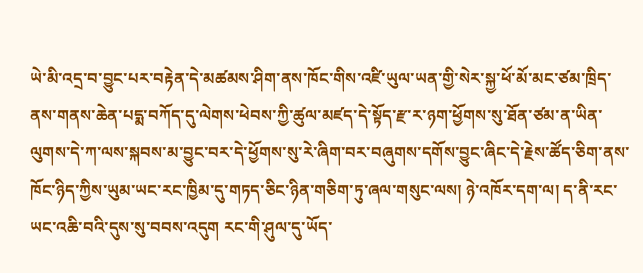ཡེ་མི་འདྲ་བ་བྱུང་པར་བརྟེན་དེ་མཚམས་ཤིག་ནས་ཁོང་གིས་འཛི་ཡུལ་ཡན་གྱི་སེར་སྐྱ་ཕོ་མོ་མང་ཙམ་ཁྲིད་ནས་གནས་ཆེན་པདྨ་བཀོད་དུ་ལེགས་ཕེབས་ཀྱི་ཚུལ་མཛད་དེ་སྟོད་རྫ་ར་ཉག་ཕྱོགས་སུ་ཐོན་ཙམ་ན་ཡིན་ལུགས་དེ་ཀ་ལས་སྐབས་མ་བྱུང་བར་དེ་ཕྱོགས་སུ་རེ་ཞིག་བར་བཞུགས་དགོས་བྱུང་ཞིང་དེ་རྗེས་ཚོད་ཅིག་ནས་ཁོང་ཉིད་ཀྱིས་ཡུམ་ཡང་རང་ཁྱིམ་དུ་གཏད་ཅིང་ཉིན་གཅིག་ཏུ་ཞལ་གསུང་ལས། ཉེ་འཁོར་དག་ལ། ད་ནི་རང་ཡང་འཆི་བའི་དུས་སུ་བབས་འདུག རང་གི་ཤུལ་དུ་ཡོད་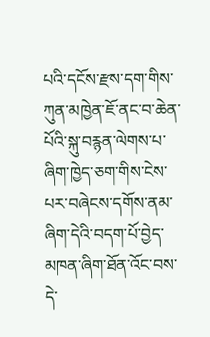པའི་དངོས་རྫས་དག་གིས་ཀུན་མཁྱེན་ཇོ་ནང་བ་ཆེན་པོའི་སྐུ་བརྙན་ལེགས་པ་ཞིག་ཁྱེད་ཅག་གིས་ངེས་པར་བཞེངས་དགོས་ནམ་ཞིག་དེའི་བདག་པོ་བྱེད་མཁན་ཞིག་ཐོན་འོང་བས་དེ་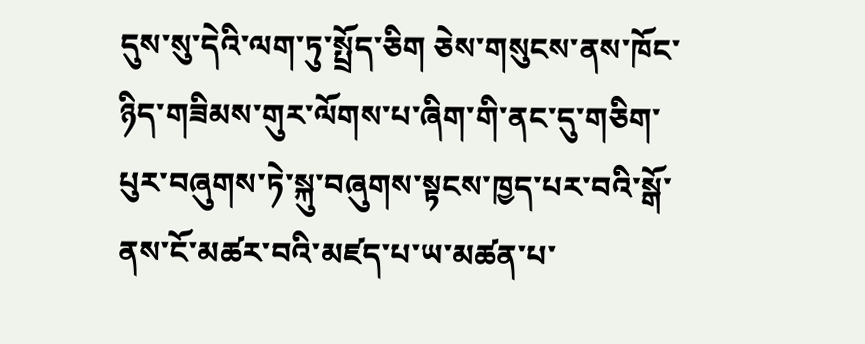དུས་སུ་དེའི་ལག་ཏུ་སྤྲོད་ཅིག ཅེས་གསུངས་ནས་ཁོང་ཉིད་གཟིམས་གུར་ལོགས་པ་ཞིག་གི་ནང་དུ་གཅིག་པུར་བཞུགས་ཏེ་སྐུ་བཞུགས་སྟངས་ཁྱད་པར་བའི་སྒོ་ནས་ངོ་མཚར་བའི་མཛད་པ་ཡ་མཚན་པ་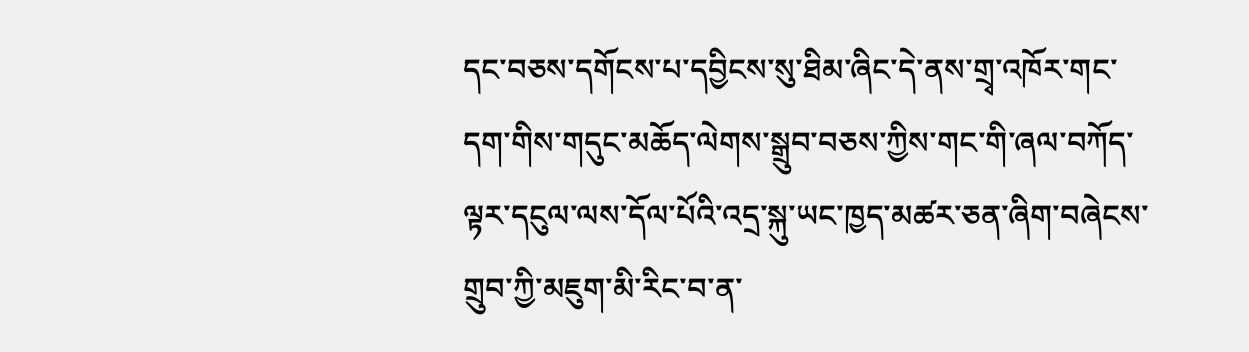དང་བཅས་དགོངས་པ་དབྱིངས་སུ་ཐིམ་ཞིང་དེ་ནས་གྲྭ་འཁོར་གང་དག་གིས་གདུང་མཆོད་ལེགས་སྒྲུབ་བཅས་ཀྱིས་གང་གི་ཞལ་བཀོད་ལྟར་དངུལ་ལས་དོལ་པོའི་འདྲ་སྐུ་ཡང་ཁྱད་མཚར་ཅན་ཞིག་བཞེངས་གྲུབ་ཀྱི་མཇུག་མི་རིང་བ་ན་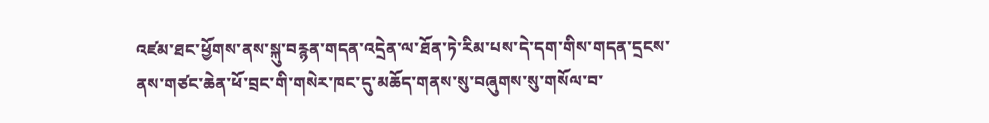འཛམ་ཐང་ཕྱོགས་ནས་སྐུ་བརྙན་གདན་འདྲེན་ལ་ཐོན་ཏེ་རིམ་པས་དེ་དག་གིས་གདན་དྲངས་ནས་གཙང་ཆེན་ཕོ་བྲང་གི་གསེར་ཁང་དུ་མཆོད་གནས་སུ་བཞུགས་སུ་གསོལ་བ་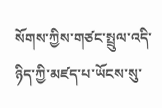སོགས་ཀྱིས་གཙང་སྤྲུལ་འདི་ཉིད་ཀྱི་མཛད་པ་ཡོངས་སུ་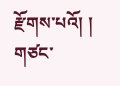རྫོགས་པའོ། །
གཙང་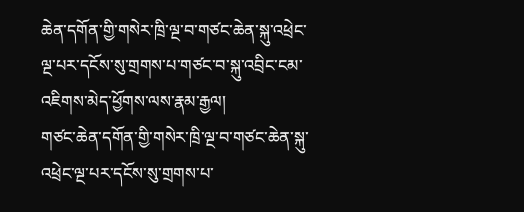ཆེན་དགོན་གྱི་གསེར་ཁྲི་ལྔ་བ་གཙང་ཆེན་སྐུ་འཕྲེང་ལྔ་པར་དངོས་སུ་གྲགས་པ་གཙང་བ་སྐུ་འབྲིང་ངམ་འཇིགས་མེད་ཕྱོགས་ལས་རྣམ་རྒྱལ།
གཙང་ཆེན་དགོན་གྱི་གསེར་ཁྲི་ལྔ་བ་གཙང་ཆེན་སྐུ་འཕྲེང་ལྔ་པར་དངོས་སུ་གྲགས་པ་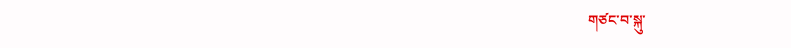གཙང་བ་སྐུ་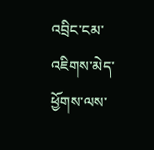འབྲིང་ངམ་འཇིགས་མེད་ཕྱོགས་ལས་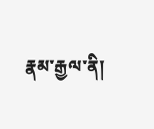རྣམ་རྒྱལ་ནི།